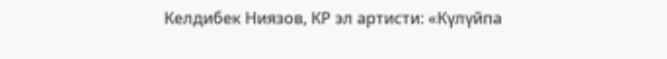Келдибек Ниязов, КР эл артисти: «Күлүйпа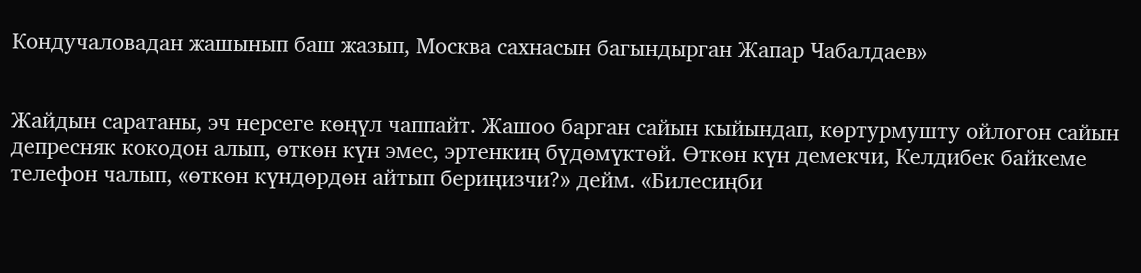Кондучаловадан жашынып баш жазып, Москва сахнасын багындырган Жапар Чабалдаев»


Жайдын саратаны, эч нерсеге көңүл чаппайт. Жашоо барган сайын кыйындап, көртурмушту ойлогон сайын депресняк кокодон алып, өткөн күн эмес, эртенкиң бүдөмүктөй. Өткөн күн демекчи, Келдибек байкеме телефон чалып, «өткөн күндөрдөн айтып бериңизчи?» дейм. «Билесиңби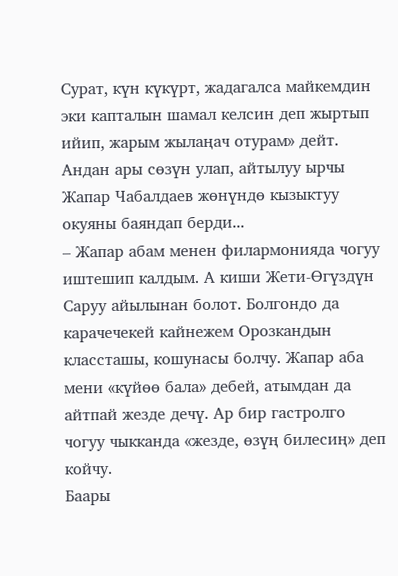Сурат, күн күкүрт, жадагалса майкемдин эки капталын шамал келсин деп жыртып ийип, жарым жылаңач отурам» дейт. Андан ары сөзүн улап, айтылуу ырчы Жапар Чабалдаев жөнүндө кызыктуу окуяны баяндап берди...
– Жапар абам менен филармонияда чогуу иштешип калдым. А киши Жети-Өгүздүн Саруу айылынан болот. Болгондо да карачечекей кайнежем Орозкандын классташы, кошунасы болчу. Жапар аба мени «күйөө бала» дебей, атымдан да айтпай жезде дечү. Ар бир гастролго чогуу чыкканда «жезде, өзүң билесиң» деп койчу.
Баары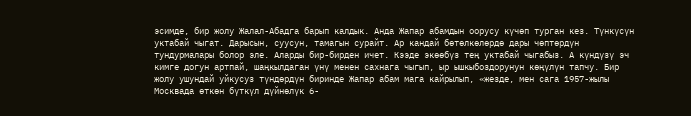эсимде, бир жолу Жалал-Абадга барып калдык. Анда Жапар абамдын оорусу күчөп турган кез. Түнкүсүн уктабай чыгат. Дарысын, суусун, тамагын сурайт. Ар кандай бөтөлкөлөрдө дары чөптөрдүн тундурмалары болор эле. Аларды бир-бирден ичет. Кээде экөөбүз тең уктабай чыгабыз. А күндүзү эч кимге догун артпай, шаңкылдаган үнү менен сахнага чыгып, ыр ышкыбоздорунун көңүлүн тапчу. Бир жолу ушундай уйкусуз түндөрдүн биринде Жапар абам мага кайрылып, «жезде, мен сага 1957-жылы Москвада өткөн бүткүл дүйнөлүк 6-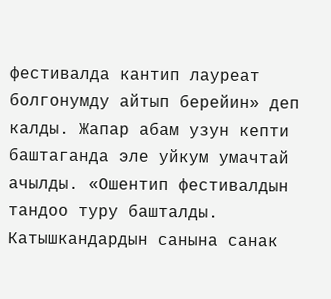фестивалда кантип лауреат болгонумду айтып берейин» деп калды. Жапар абам узун кепти баштаганда эле уйкум умачтай ачылды. «Ошентип фестивалдын тандоо туру башталды. Катышкандардын санына санак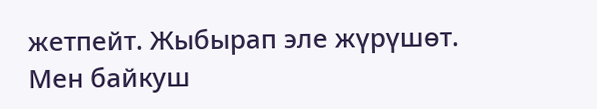жетпейт. Жыбырап эле жүрүшөт. Мен байкуш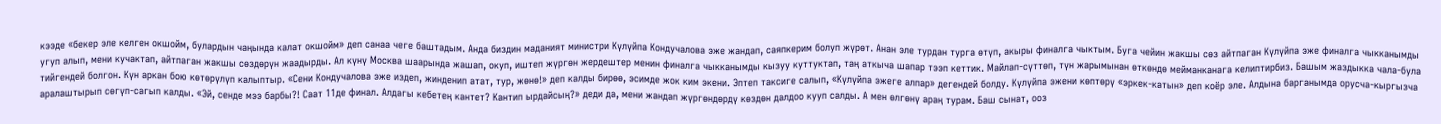кээде «бекер эле келген окшойм, булардын чаңында калат окшойм» деп санаа чеге баштадым. Анда биздин маданият министри Күлүйпа Кондучалова эже жандап, саяпкерим болуп жүрөт. Анан эле турдан турга өтүп, акыры финалга чыктым. Буга чейин жакшы сөз айтпаган Күлүйпа эже финалга чыкканымды угуп алып, мени кучактап, айтпаган жакшы сөздөрүн жаадырды. Ал күнү Москва шаарында жашап, окуп, иштеп жүргөн жердештер менин финалга чыкканымды кызуу куттуктап, таң аткыча шапар тээп кеттик. Майлап-сүттөп, түн жарымынан өткөндө мейманканага келиптирбиз. Башым жаздыкка чала-була тийгендей болгон. Күн аркан бою көтөрүлүп калыптыр. «Сени Кондучалова эже издеп, жинденип атат, тур, жөнө!» деп калды бирөө, эсимде жок ким экени. Эптеп таксиге салып, «Күлүйпа эжеге алпар» дегендей болду. Күлүйпа эжени көптөрү «эркек-катын» деп коёр эле. Алдына барганымда орусча-кыргызча аралаштырып сөгүп-сагып калды. «Эй, сенде мээ барбы?! Саат 11де финал. Алдагы кебетең кантет? Кантип ырдайсың?» деди да, мени жандап жүргөндөрдү көздөн далдоо кууп салды. А мен өлгөнү араң турам. Баш сынат, ооз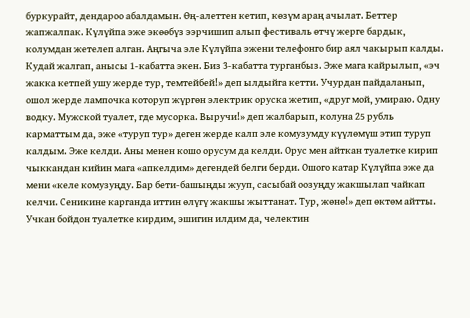буркурайт, дендароо абалдамын. Өң-алеттен кетип, көзүм араң ачылат. Беттер жапжалпак. Күлүйпа эже экөөбүз ээрчишип алып фестиваль өтчү жерге бардык, колумдан жетелеп алган. Аңгыча эле Күлүйпа эжени телефонго бир аял чакырып калды. Кудай жалгап, анысы 1-кабатта экен. Биз 3-кабатта турганбыз. Эже мага кайрылып, «эч жакка кетпей ушу жерде тур, темтейбей!» деп ылдыйга кетти. Учурдан пайдаланып, ошол жерде лампочка которуп жүргөн электрик оруска жетип, «друг мой, умираю. Одну водку. Мужской туалет, где мусорка. Выручи!» деп жалбарып, колуна 25 рубль карматтым да, эже «туруп тур» деген жерде калп эле комузумду күүлөмүш этип туруп калдым. Эже келди. Аны менен кошо орусум да келди. Орус мен айткан туалетке кирип чыккандан кийин мага «апкелдим» дегендей белги берди. Ошого катар Күлүйпа эже да мени «келе комузуңду. Бар бети-башыңды жууп, сасыбай оозуңду жакшылап чайкап келчи. Сеникине карганда иттин өлүгү жакшы жыттанат. Тур, жөнө!» деп өктөм айтты. Учкан бойдон туалетке кирдим, эшигин илдим да, челектин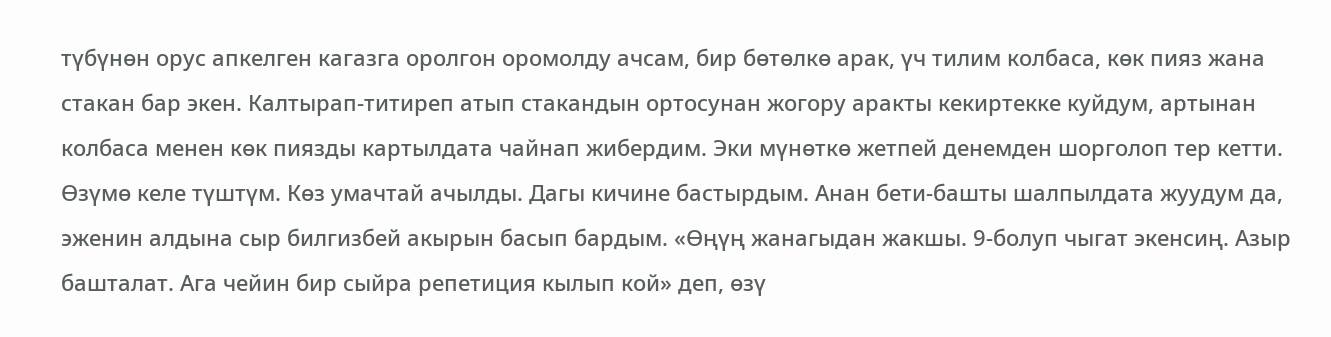түбүнөн орус апкелген кагазга оролгон оромолду ачсам, бир бөтөлкө арак, үч тилим колбаса, көк пияз жана стакан бар экен. Калтырап-титиреп атып стакандын ортосунан жогору аракты кекиртекке куйдум, артынан колбаса менен көк пиязды картылдата чайнап жибердим. Эки мүнөткө жетпей денемден шорголоп тер кетти. Өзүмө келе түштүм. Көз умачтай ачылды. Дагы кичине бастырдым. Анан бети-башты шалпылдата жуудум да, эженин алдына сыр билгизбей акырын басып бардым. «Өңүң жанагыдан жакшы. 9-болуп чыгат экенсиң. Азыр башталат. Ага чейин бир сыйра репетиция кылып кой» деп, өзү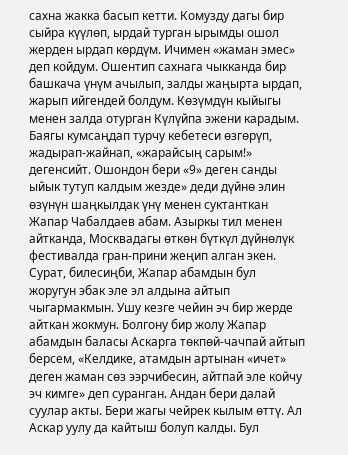сахна жакка басып кетти. Комузду дагы бир сыйра күүлөп, ырдай турган ырымды ошол жерден ырдап көрдүм. Ичимен «жаман эмес» деп койдум. Ошентип сахнага чыкканда бир башкача үнүм ачылып, залды жаңырта ырдап, жарып ийгендей болдум. Көзүмдүн кыйыгы менен залда отурган Күлүйпа эжени карадым. Баягы кумсаңдап турчу кебетеси өзгөрүп, жадырап-жайнап, «жарайсың сарым!» дегенсийт. Ошондон бери «9» деген санды ыйык тутуп калдым жезде» деди дүйнө элин өзүнүн шаңкылдак үнү менен суктанткан Жапар Чабалдаев абам. Азыркы тил менен айтканда, Москвадагы өткөн бүткүл дүйнөлүк фестивалда гран-прини жеңип алган экен.
Сурат, билесиңби, Жапар абамдын бул жоругун эбак эле эл алдына айтып чыгармакмын. Ушу кезге чейин эч бир жерде айткан жокмун. Болгону бир жолу Жапар абамдын баласы Аскарга төкпөй-чачпай айтып берсем, «Келдике, атамдын артынан «ичет» деген жаман сөз ээрчибесин, айтпай эле койчу эч кимге» деп суранган. Андан бери далай суулар акты. Бери жагы чейрек кылым өттү. Ал Аскар уулу да кайтыш болуп калды. Бул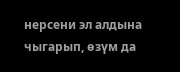нерсени эл алдына чыгарып, өзүм да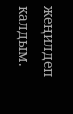жеңилдеп калдым.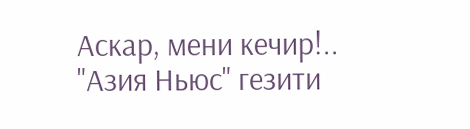Аскар, мени кечир!..
"Азия Ньюс" гезити